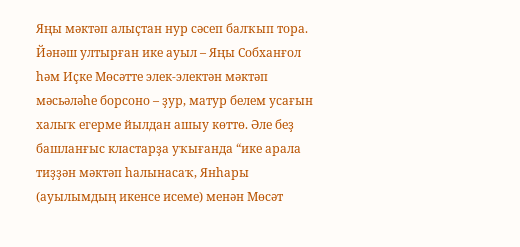Яңы мәктәп алыҫтан нур сәсеп балҡып тора.
Йәнәш ултырған ике ауыл – Яңы Собханғол һәм Иҫке Мөсәтте элек-электән мәктәп мәсьәләһе борсоно – ҙур, матур белем усағын халыҡ егерме йылдан ашыу көттө. Әле беҙ башланғыс кластарҙа уҡығанда “ике арала тиҙҙән мәктәп һалынасаҡ, Янһары (ауылымдың икенсе исеме) менән Мөсәт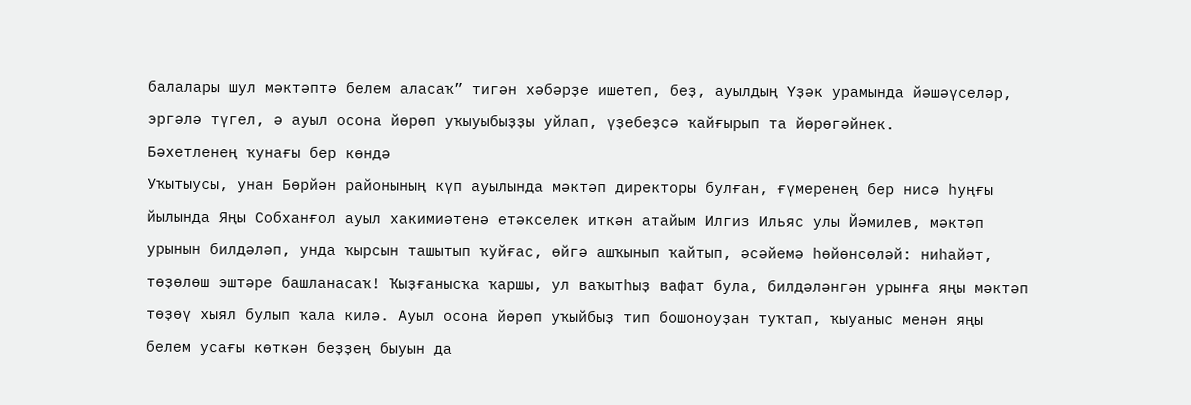балалары шул мәктәптә белем аласаҡ” тигән хәбәрҙе ишетеп, беҙ, ауылдың Үҙәк урамында йәшәүселәр, эргәлә түгел, ә ауыл осона йөрөп уҡыуыбыҙҙы уйлап, үҙебеҙсә ҡайғырып та йөрөгәйнек.
Бәхетленең ҡунағы бер көндә
Уҡытыусы, унан Бөрйән районының күп ауылында мәктәп директоры булған, ғүмеренең бер нисә һуңғы йылында Яңы Собханғол ауыл хакимиәтенә етәкселек иткән атайым Илгиз Ильяс улы Йәмилев, мәктәп урынын билдәләп, унда ҡырсын ташытып ҡуйғас, өйгә ашҡынып ҡайтып, әсәйемә һөйөнсөләй: ниһайәт, төҙөлөш эштәре башланасаҡ! Ҡыҙғанысҡа ҡаршы, ул ваҡытһыҙ вафат була, билдәләнгән урынға яңы мәктәп төҙөү хыял булып ҡала килә. Ауыл осона йөрөп уҡыйбыҙ тип бошоноуҙан туҡтап, ҡыуаныс менән яңы белем усағы көткән беҙҙең быуын да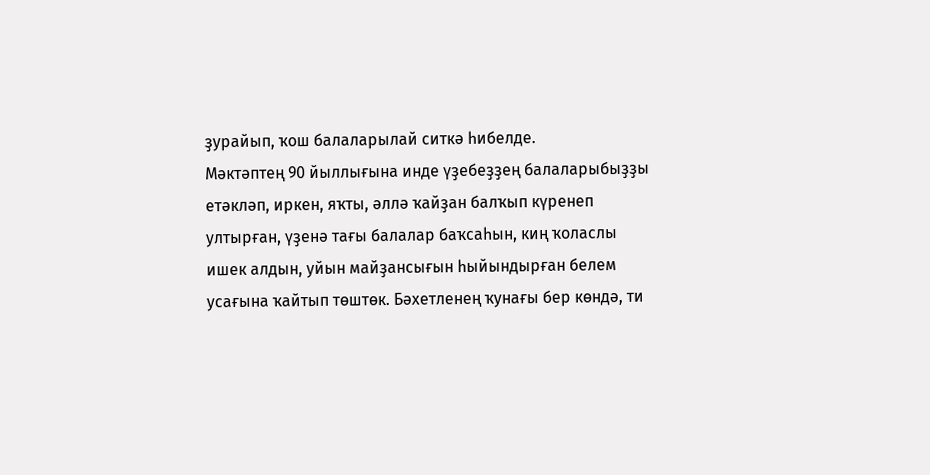ҙурайып, ҡош балаларылай ситкә һибелде.
Мәктәптең 90 йыллығына инде үҙебеҙҙең балаларыбыҙҙы етәкләп, иркен, яҡты, әллә ҡайҙан балҡып күренеп ултырған, үҙенә тағы балалар баҡсаһын, киң ҡоласлы ишек алдын, уйын майҙансығын һыйындырған белем усағына ҡайтып төштөк. Бәхетленең ҡунағы бер көндә, ти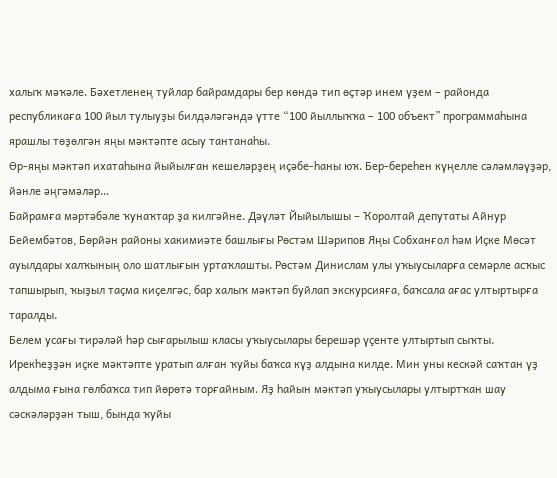халыҡ мәҡәле. Бәхетленең туйлар байрамдары бер көндә тип өҫтәр инем үҙем – районда республикаға 100 йыл тулыуҙы билдәләгәндә үтте “100 йыллыҡҡа – 100 объект” программаһына ярашлы төҙөлгән яңы мәктәпте асыу тантанаһы.
Өр-яңы мәктәп ихатаһына йыйылған кешеләрҙең иҫәбе-һаны юҡ. Бер-береһен күңелле сәләмләүҙәр, йәнле әңгәмәләр…
Байрамға мәртәбәле ҡунаҡтар ҙа килгәйне. Дәүләт Йыйылышы – Ҡоролтай депутаты Айнур Бейембәтов, Бөрйән районы хакимиәте башлығы Рөстәм Шәрипов Яңы Собханғол һәм Иҫке Мөсәт ауылдары халҡының оло шатлығын уртаҡлашты. Рөстәм Динислам улы уҡыусыларға семәрле асҡыс тапшырып, ҡыҙыл таҫма киҫелгәс, бар халыҡ мәктәп буйлап экскурсияға, баҡсала ағас ултыртырға таралды.
Белем усағы тирәләй һәр сығарылыш класы уҡыусылары берешәр үҫенте ултыртып сыҡты. Ирекһеҙҙән иҫке мәктәпте уратып алған ҡуйы баҡса күҙ алдына килде. Мин уны кескәй саҡтан үҙ алдыма ғына гөлбаҡса тип йөрөтә торғайным. Яҙ һайын мәктәп уҡыусылары ултыртҡан шау сәскәләрҙән тыш, бында ҡуйы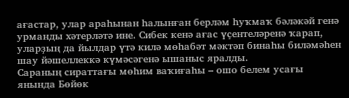ағастар, улар араһынан һалынған берләм һуҡмаҡ бәләкәй генә урманды хәтерләтә ине. Сибек кенә ағас үҫентеләренә ҡарап, уларҙың да йылдар үтә килә мөһабәт мәктәп бинаһы биләмәһен шау йәшеллеккә күмәсәгенә ышаныс яралды.
Сараның сираттағы мөһим ваҡиғаһы – ошо белем усағы янында Бөйөк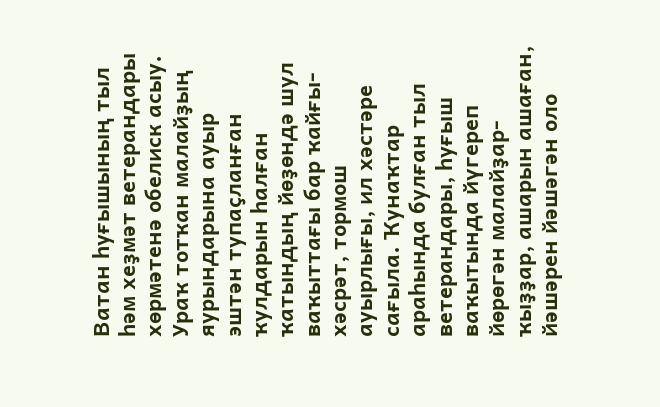Ватан һуғышының тыл һәм хеҙмәт ветерандары хөрмәтенә обелиск асыу. Ураҡ тотҡан малайҙың яурындарына ауыр эштән тупаҫланған ҡулдарын һалған ҡатындың йөҙөндә шул ваҡыттағы бар ҡайғы-хәсрәт, тормош ауырлығы, ил хәстәре сағыла. Ҡунаҡтар араһында булған тыл ветерандары, һуғыш ваҡытында йүгереп йөрөгән малайҙар-ҡыҙҙар, ашарын ашаған, йәшәрен йәшәгән оло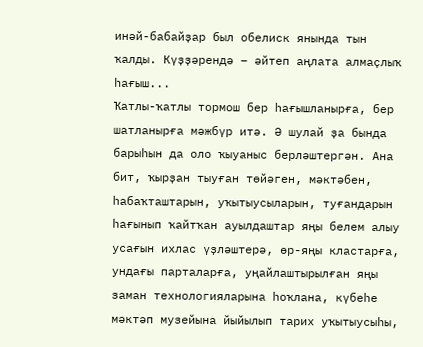инәй-бабайҙар был обелиск янында тын ҡалды. Күҙҙәрендә – әйтеп аңлата алмаҫлыҡ һағыш...
Ҡатлы-ҡатлы тормош бер һағышланырға, бер шатланырға мәжбүр итә. Ә шулай ҙа бында барыһын да оло ҡыуаныс берләштергән. Ана бит, ҡырҙан тыуған төйәген, мәктәбен, һабаҡташтарын, уҡытыусыларын, туғандарын һағынып ҡайтҡан ауылдаштар яңы белем алыу усағын ихлас үҙләштерә, өр-яңы кластарға, ундағы парталарға, уңайлаштырылған яңы заман технологияларына һоҡлана, күбеһе мәктәп музейына йыйылып тарих уҡытыусыһы,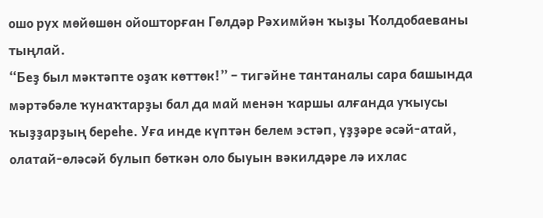ошо рух мөйөшөн ойошторған Гөлдәр Рәхимйән ҡыҙы Ҡолдобаеваны тыңлай.
“Беҙ был мәктәпте оҙаҡ көттөк!” – тигәйне тантаналы сара башында мәртәбәле ҡунаҡтарҙы бал да май менән ҡаршы алғанда уҡыусы ҡыҙҙарҙың береһе. Уға инде күптән белем эстәп, үҙҙәре әсәй-атай, олатай-өләсәй булып бөткән оло быуын вәкилдәре лә ихлас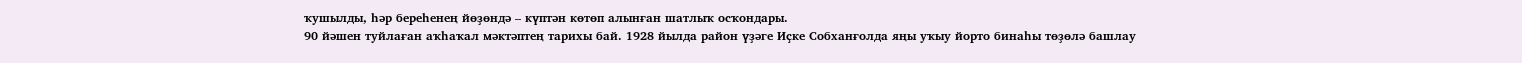ҡушылды, һәр береһенең йөҙөндә – күптән көтөп алынған шатлыҡ осҡондары.
90 йәшен туйлаған аҡһаҡал мәктәптең тарихы бай. 1928 йылда район үҙәге Иҫке Собханғолда яңы уҡыу йорто бинаһы төҙөлә башлау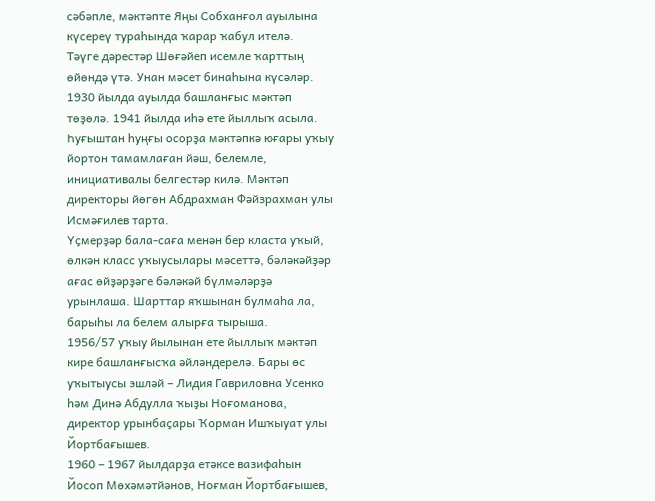сәбәпле, мәктәпте Яңы Собханғол ауылына күсереү тураһында ҡарар ҡабул ителә.
Тәүге дәрестәр Шөғәйеп исемле ҡарттың өйөндә үтә. Унан мәсет бинаһына күсәләр.
1930 йылда ауылда башланғыс мәктәп төҙөлә. 1941 йылда иһә ете йыллыҡ асыла.
Һуғыштан һуңғы осорҙа мәктәпкә юғары уҡыу йортон тамамлаған йәш, белемле, инициативалы белгестәр килә. Мәктәп директоры йөгөн Абдрахман Фәйзрахман улы Исмәғилев тарта.
Үҫмерҙәр бала-саға менән бер класта уҡый, өлкән класс уҡыусылары мәсеттә, бәләкәйҙәр ағас өйҙәрҙәге бәләкәй бүлмәләрҙә урынлаша. Шарттар яҡшынан булмаһа ла, барыһы ла белем алырға тырыша.
1956/57 уҡыу йылынан ете йыллыҡ мәктәп кире башланғысҡа әйләндерелә. Бары өс уҡытыусы эшләй – Лидия Гавриловна Усенко һәм Динә Абдулла ҡыҙы Ноғоманова, директор урынбаҫары Ҡорман Ишҡыуат улы Йортбағышев.
1960 – 1967 йылдарҙа етәксе вазифаһын Йосоп Мөхәмәтйәнов, Ноғман Йортбағышев,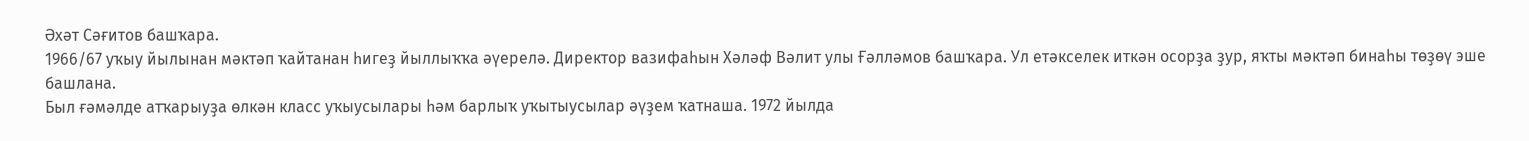Әхәт Сәғитов башҡара.
1966/67 уҡыу йылынан мәктәп ҡайтанан һигеҙ йыллыҡҡа әүерелә. Директор вазифаһын Хәләф Вәлит улы Ғәлләмов башҡара. Ул етәкселек иткән осорҙа ҙур, яҡты мәктәп бинаһы төҙөү эше башлана.
Был ғәмәлде атҡарыуҙа өлкән класс уҡыусылары һәм барлыҡ уҡытыусылар әүҙем ҡатнаша. 1972 йылда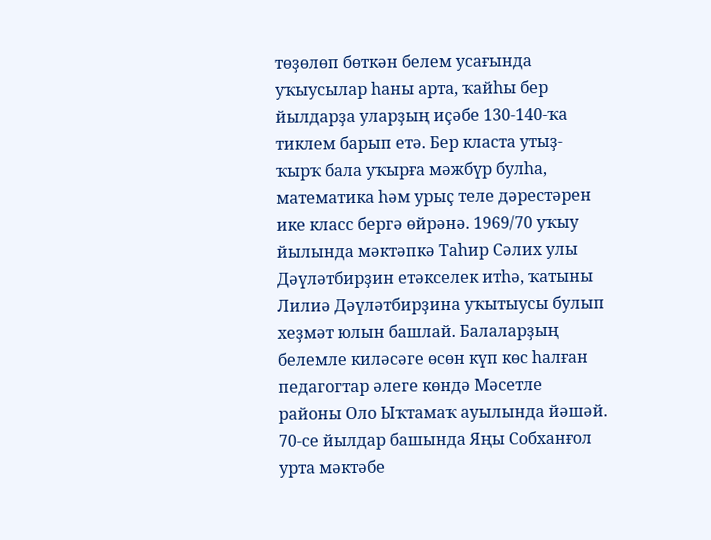төҙөлөп бөткән белем усағында уҡыусылар һаны арта, ҡайһы бер йылдарҙа уларҙың иҫәбе 130-140-ҡа тиклем барып етә. Бер класта утыҙ-ҡырҡ бала уҡырға мәжбүр булһа, математика һәм урыҫ теле дәрестәрен ике класс бергә өйрәнә. 1969/70 уҡыу йылында мәктәпкә Таһир Сәлих улы Дәүләтбирҙин етәкселек итһә, ҡатыны Лилиә Дәүләтбирҙина уҡытыусы булып хеҙмәт юлын башлай. Балаларҙың белемле киләсәге өсөн күп көс һалған педагогтар әлеге көндә Мәсетле районы Оло Ыҡтамаҡ ауылында йәшәй.
70-се йылдар башында Яңы Собханғол урта мәктәбе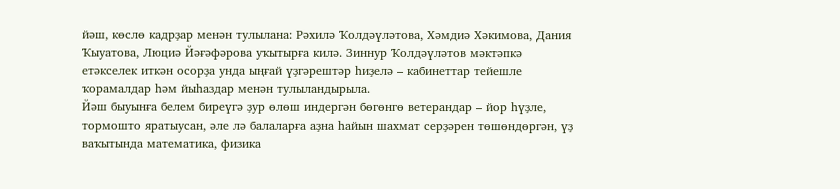йәш, көслө кадрҙар менән тулылана: Рәхилә Ҡолдәүләтова, Хәмдиә Хәкимова, Дания Ҡыуатова, Люциә Йәғәфәрова уҡытырға килә. Зиннур Ҡолдәүләтов мәктәпкә етәкселек иткән осорҙа унда ыңғай үҙгәрештәр һиҙелә – кабинеттар тейешле ҡорамалдар һәм йыһаздар менән тулыландырыла.
Йәш быуынға белем биреүгә ҙур өлөш индергән бөгөнгө ветерандар – йор һүҙле, тормошто яратыусан, әле лә балаларға аҙна һайын шахмат серҙәрен төшөндөргән, үҙ ваҡытында математика, физика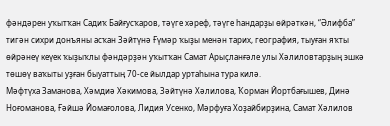фәндәрен уҡытҡан Садиҡ Байғусҡаров, тәүге хәреф, тәүге һандарҙы өйрәткән, “Әлифба” тигән сихри донъяны асҡан Зәйтүнә Ғүмәр ҡыҙы менән тарих, география, тыуған яҡты өйрәнеү кеүек ҡыҙыҡлы фәндәрҙән уҡытҡан Самат Арыҫланғәле улы Хәлиловтарҙың эшкә төшөү ваҡыты уҙған быуаттың 70-се йылдар уртаһына тура килә.
Мәфтүха Заманова, Хәмдиә Хәкимова, Зәйтүнә Хәлилова, Ҡорман Йортбағышев, Динә Ноғоманова, Ғәйшә Йомағолова, Лидия Усенко, Мәрфуға Хоҙайбирҙина, Самат Хәлилов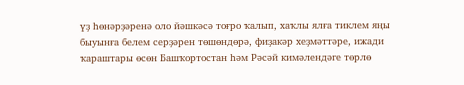үҙ һөнәрҙәренә оло йәшкәсә тоғро ҡалып, хаҡлы ялға тиклем яңы быуынға белем серҙәрен төшөндөрә, фиҙакәр хеҙмәттәре, ижади ҡараштары өсөн Башҡортостан һәм Рәсәй кимәлендәге төрлө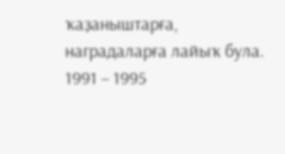ҡаҙаныштарға, наградаларға лайыҡ була.
1991 – 1995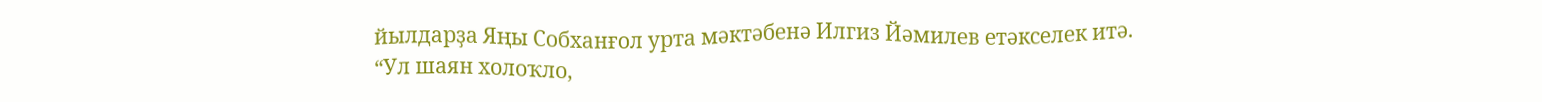йылдарҙа Яңы Собханғол урта мәктәбенә Илгиз Йәмилев етәкселек итә.
“Ул шаян холоҡло,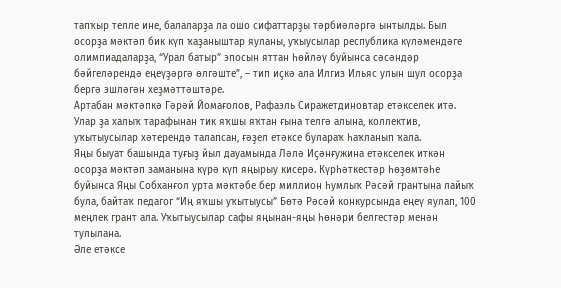тапҡыр телле ине, балаларҙа ла ошо сифаттарҙы тәрбиәләргә ынтылды. Был осорҙа мәктәп бик күп ҡаҙаныштар яуланы, уҡыусылар республика күләмендәге олимпиадаларҙа, “Урал батыр” эпосын яттан һөйләү буйынса сәсәндәр бәйгеләрендә еңеүҙәргә өлгәште”, – тип иҫкә ала Илгиз Ильяс улын шул осорҙа бергә эшләгән хеҙмәттәштәре.
Артабан мәктәпкә Гәрәй Йомағолов, Рафаэль Сиражетдиновтар етәкселек итә. Улар ҙа халыҡ тарафынан тик яҡшы яҡтан ғына телгә алына, коллектив, уҡытыусылар хәтерендә талапсан, ғәҙел етәксе булараҡ һаҡланып ҡала.
Яңы быуат башында туғыҙ йыл дауамында Ләлә Иҫәнғужина етәкселек иткән осорҙа мәктәп заманына күрә күп яңырыу кисерә. Күрһәткестәр һөҙөмтәһе буйынса Яңы Собханғол урта мәктәбе бер миллион һумлыҡ Рәсәй грантына лайыҡ була, байтаҡ педагог “Иң яҡшы уҡытыусы” Бөтә Рәсәй конкурсында еңеү яулап, 100 меңлек грант ала. Уҡытыусылар сафы яңынан-яңы һөнәри белгестәр менән тулылана.
Әле етәксе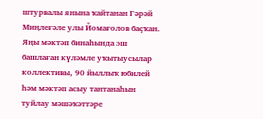штурвалы янына ҡайтанан Гәрәй Миңлеғәле улы Йомағолов баҫҡан. Яңы мәктәп бинаһында эш башлаған күләмле уҡытыусылар коллективы, 90 йыллыҡ юбилей һәм мәктәп асыу тантанаһын туйлау мәшәҡәттәре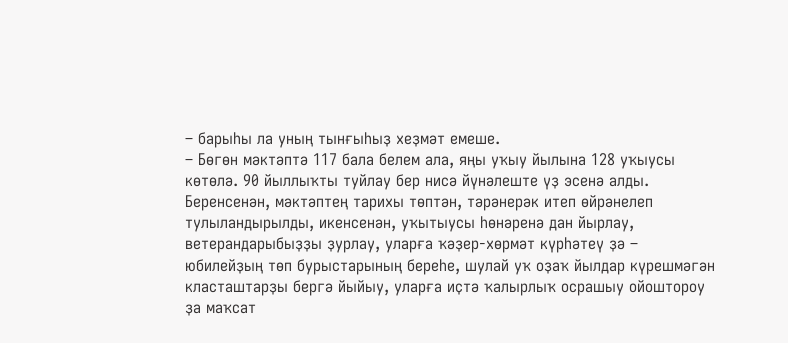– барыһы ла уның тынғыһыҙ хеҙмәт емеше.
– Бөгөн мәктәптә 117 бала белем ала, яңы уҡыу йылына 128 уҡыусы көтөлә. 90 йыллыҡты туйлау бер нисә йүнәлеште үҙ эсенә алды. Беренсенән, мәктәптең тарихы төптән, тәрәнерәк итеп өйрәнелеп тулыландырылды, икенсенән, уҡытыусы һөнәренә дан йырлау, ветерандарыбыҙҙы ҙурлау, уларға ҡәҙер-хөрмәт күрһәтеү ҙә – юбилейҙың төп бурыстарының береһе, шулай уҡ оҙаҡ йылдар күрешмәгән класташтарҙы бергә йыйыу, уларға иҫтә ҡалырлыҡ осрашыу ойоштороу ҙа маҡсат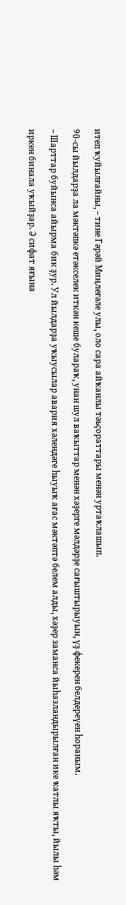итеп ҡуйылғайны, – тине Гәрәй Миңлеғәле улы, оло сара айҡанлы тәьҫораттары менән уртаҡлашып.
90-сы йылдарҙа ла мәктәпкә етәкселек иткән кеше булараҡ, унан шул ваҡыттар менән хәҙерге мәлдәрҙе сағыштырыуын, үҙ фекерен белдереүен һораным.
– Шарттар буйынса айырма бик ҙур. Ул йылдарҙа уҡыусылар авария хәлендәге һыуыҡ ағас мәктәптә белем алды, хәҙер заманса йыһазландырылған ике ҡатлы яҡты, йылы һәм иркен бинала уҡыйҙар. Ә сифат яғына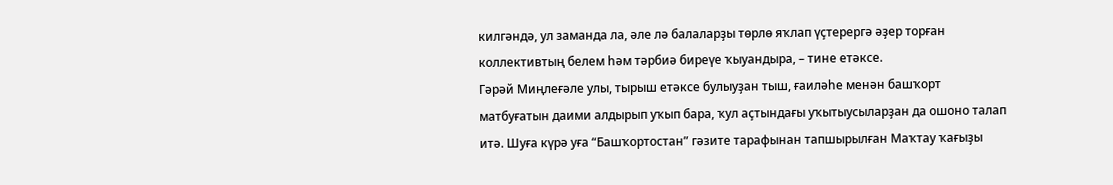килгәндә, ул заманда ла, әле лә балаларҙы төрлө яҡлап үҫтерергә әҙер торған коллективтың белем һәм тәрбиә биреүе ҡыуандыра, – тине етәксе.
Гәрәй Миңлеғәле улы, тырыш етәксе булыуҙан тыш, ғаиләһе менән башҡорт матбуғатын даими алдырып уҡып бара, ҡул аҫтындағы уҡытыусыларҙан да ошоно талап итә. Шуға күрә уға “Башҡортостан” гәзите тарафынан тапшырылған Маҡтау ҡағыҙы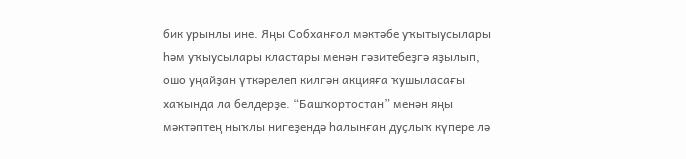бик урынлы ине. Яңы Собханғол мәктәбе уҡытыусылары һәм уҡыусылары кластары менән гәзитебеҙгә яҙылып, ошо уңайҙан үткәрелеп килгән акцияға ҡушыласағы хаҡында ла белдерҙе. “Башҡортостан” менән яңы мәктәптең ныҡлы нигеҙендә һалынған дуҫлыҡ күпере лә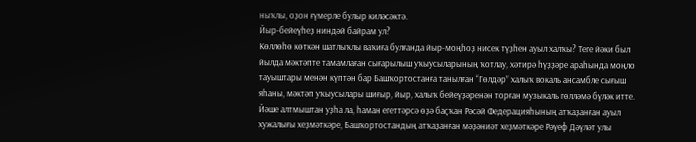ныҡлы, оҙон ғүмерле булыр киләсәктә.
Йыр-бейеүһеҙ ниндәй байрам ул?
Көллөһө көткән шатлыҡлы ваҡиға булғанда йыр-моңһоҙ нисек түҙһен ауыл халҡы? Теге йәки был йылда мәктәпте тамамлаған сығарылыш уҡыусыларының ҡотлау, хәтирә һүҙҙәре араһында моңло тауыштары менән күптән бар Башҡортостанға танылған “Гөлдәр” халыҡ вокаль ансамбле сығыш яһаны, мәктәп уҡыусылары шиғыр, йыр, халыҡ бейеүҙәренән торған музыкаль гөлләмә бүләк итте.
Йәше алтмыштан уҙһа ла, һаман егеттәрсә өҙә баҫҡан Рәсәй Федерацияһының атҡаҙанған ауыл хужалығы хеҙмәткәре, Башҡортостандың атҡаҙанған мәҙәниәт хеҙмәткәре Рәүеф Дәүләт улы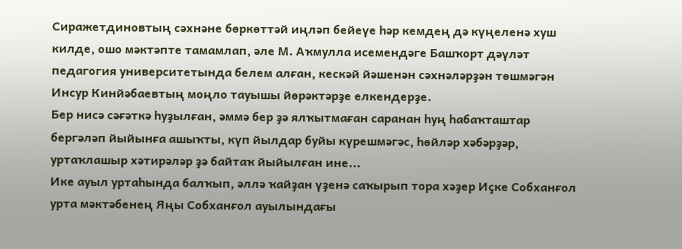Сиражетдиновтың сәхнәне бөркөттәй иңләп бейеүе һәр кемдең дә күңеленә хуш килде, ошо мәктәпте тамамлап, әле М. Аҡмулла исемендәге Башҡорт дәүләт педагогия университетында белем алған, кескәй йәшенән сәхнәләрҙән төшмәгән Инсур Кинйәбаевтың моңло тауышы йөрәктәрҙе елкендерҙе.
Бер нисә сәғәткә һуҙылған, әммә бер ҙә ялҡытмаған саранан һуң һабаҡташтар бергәләп йыйынға ашыҡты, күп йылдар буйы күрешмәгәс, һөйләр хәбәрҙәр, уртаҡлашыр хәтирәләр ҙә байтаҡ йыйылған ине...
Ике ауыл уртаһында балҡып, әллә ҡайҙан үҙенә саҡырып тора хәҙер Иҫке Собханғол урта мәктәбенең Яңы Собханғол ауылындағы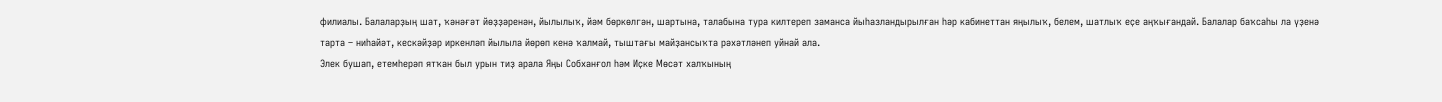филиалы. Балаларҙың шат, ҡәнәғәт йөҙҙәренән, йылылыҡ, йәм бөркөлгән, шартына, талабына тура килтереп заманса йыһазландырылған һәр кабинеттан яңылыҡ, белем, шатлыҡ еҫе аңҡығандай. Балалар баҡсаһы ла үҙенә тарта – ниһайәт, кескәйҙәр иркенләп йылыла йөрөп кенә ҡалмай, тыштағы майҙансыҡта рәхәтләнеп уйнай ала.
Элек бушап, етемһерәп ятҡан был урын тиҙ арала Яңы Собханғол һәм Иҫке Мөсәт халҡының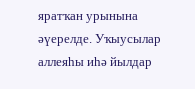яратҡан урынына әүерелде. Уҡыусылар аллеяһы иһә йылдар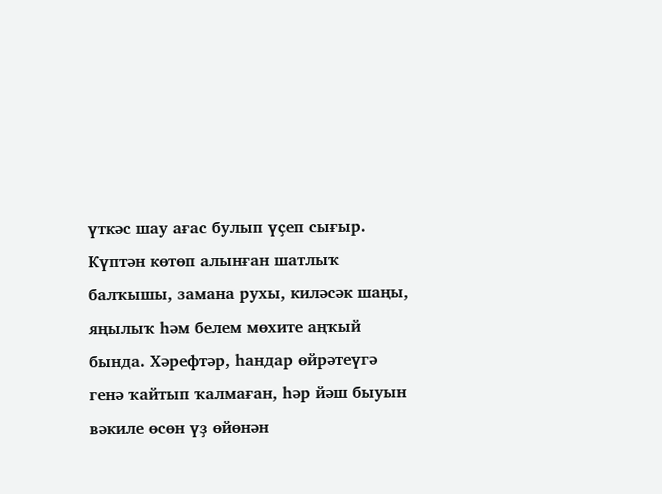үткәс шау ағас булып үҫеп сығыр.
Күптән көтөп алынған шатлыҡ балҡышы, замана рухы, киләсәк шаңы, яңылыҡ һәм белем мөхите аңҡый бында. Хәрефтәр, һандар өйрәтеүгә генә ҡайтып ҡалмаған, һәр йәш быуын вәкиле өсөн үҙ өйөнән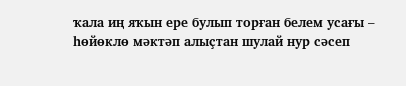ҡала иң яҡын ере булып торған белем усағы – һөйөклө мәктәп алыҫтан шулай нур сәсеп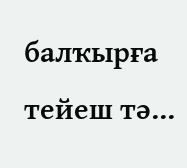балҡырға тейеш тә...